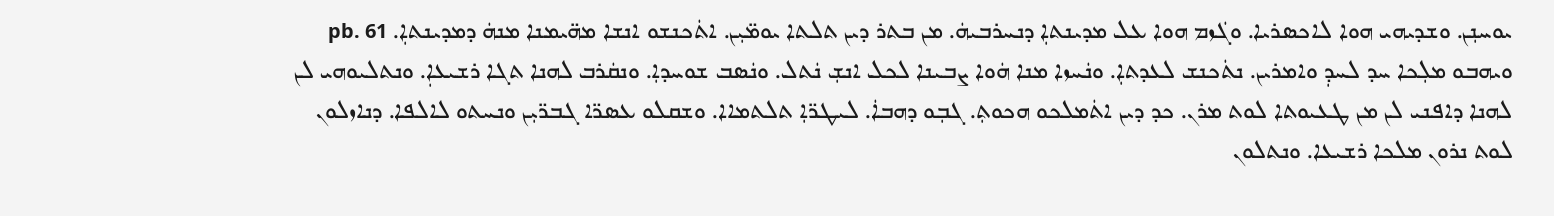ܝܘܚܢܼܢ. ܘܫܕܝܗܝ ܗܘܐ ܠܐܟܣܪܝܐ. ܘܓܿܙܡ ܗܘܐ ܥܠ ܡܕܝܢܬܐܼ ܕܢܚܪܒܝܗܿ. ܡܢ ܒܬܪ ܕܝܢ ܬܠܬܐ ܝܘܡ̈ܝܼܢ. ܐܬܿܟܢܫܘ ܐܢܫܐ ܡܗ̈ܝܡܢܐ ܡܢܗܿ ܕܡܕܝܢܬܐܼ. pb. 61 ܘܝܗܒܘ ܡܠܼܟܐ ܚܕ ܠܚܕܼ ܘܐܡܪܝܢ. ܢܬܿܟܢܫ ܠܥܕܬܐܼ. ܘܢܿܚܙܐ ܡܢܐ ܗܿܘܐ ܨܒܝܢܐ ܠܟܠ ܐܢܫܼ ܢܿܬܠ. ܘܢܿܣܒ ܫܘܚܕܐܼ. ܘܢܩܿܪܒ ܠܗܢܐ ܬܓܐ ܪܫܝܥܐܼ. ܘܢܬܠܝܘܗܝ ܠܢ ܠܗܢܐ ܕܐܦܢܝ ܠܢ ܡܢ ܛܥܝܘܬܐ ܠܘܬ ܡܪܢ. ܟܕ ܕܝܢ ܐܬܿܡܠܟܘ ܗܟܘܬܼ. ܓܒܼܘ ܕܗܒܐܿ. ܠܝܛܪ̈ܐܼ ܬܠܬܡܐܐ. ܘܫܩܠܘ ܥܣܪ̈ܐ ܓܒܪ̈ܝܼܢ ܘܢܚܬܘ ܠܐܠܦܐ. ܕܢܐܙܠܘܢ ܠܘܬ ܢܪܘܢ ܡܠܟܐ ܪܫܝܥܐ. ܘܢܬܠܘܢ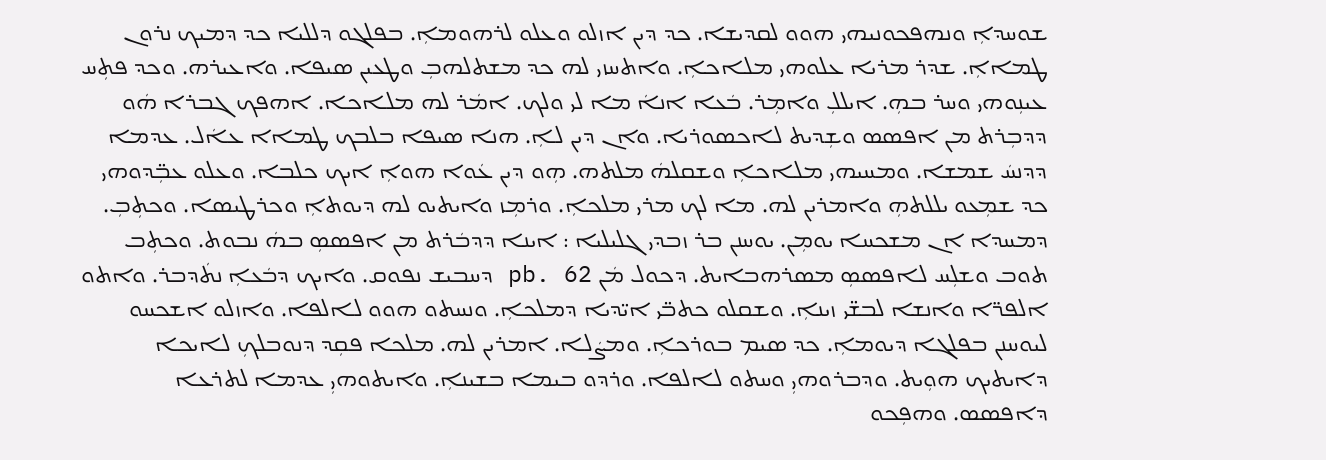ܫܘܚܕܐܼ ܘܢܗܦܟܘܢܝܗܝ ܗܘܘ ܠܩܕܝܫܐ. ܟܕ ܕܝܢ ܐܙܠܘ ܘܥܠܘ ܠܪܗܘܡܐܼ. ܒܦܠܓܘ ܕܠܠܝܐ ܟܕ ܕܡܝܟ ܢܪܘܢ ܛܡܐܐܼ. ܫܕܪ ܡܪܝܐ ܥܠܘܗܝ ܡܠܐܟܐܼ. ܘܐܬܚܙܝ ܠܗ ܟܕ ܡܫܬܠܗܒܼ ܘܛܥܝܢ ܣܝܦܐ. ܘܐܥܝܪܗ. ܘܟܕ ܦܬܼܚ ܥܝܢܼܘܗܝ ܘܚܪ ܒܗܼ. ܐܝܠܠܼ ܘܐܡܼܪ. ܒܿܥܐ ܐܢܐܿ ܡܐ ܠܝ ܘܠܟ. ܐܡܿܪ ܠܗ ܡܠܐܟܐ. ܐܗܦܟ ܓܒܪܐ ܗܿܘ ܕܕܒܼܪܬ ܡܢ ܐܦܣܣ ܘܫܼܕܝܬ ܠܐܟܣܘܪܝܐ. ܘܐܢ ܕܝܢ ܠܐܼ. ܗܢܐ ܣܝܦܐ ܒܠܒܟ ܛܡܐܐ ܥܐܿܠ. ܥܕܡܐ ܕܕܢܚܿ ܫܡܫܐ. ܘܡܚܝܗܝ ܡܠܐܟܐܼ ܘܫܩܠܗܿ ܡܠܬܗ. ܗܼܘ ܕܝܢ ܥܿܘܐ ܗܘܐܼ ܐܝܟ ܟܠܒܐ. ܘܥܠܘ ܥܒܼ̈ܕܘܗܝ ܟܕ ܫܡܼܥܘ ܝܠܠܬܗܼ ܘܐܡܪܝܢ ܠܗ. ܡܐ ܠܟ ܡܪܝ ܡܠܟܐܼ. ܘܪܡܼܙ ܘܐܝܬܝܘ ܠܗ ܕܝܘܬܐܼ ܘܟܪܛܝܣܐ. ܘܟܬܼܒܼ. ܕܡܚܕܐ ܐܢ ܡܫܟܚܐ ܝܘܡܼܢ. ܝܘܚܢܢ ܒܪ ܙܒܕܝ ܓܠܝܠܝܐ : ܐܝܢܐ ܕܕܒܿܪܬ ܡܢ ܐܦܣܣܼ ܒܗܿ ܢܒܘܬ. ܘܟܬܼܒ ܬܘܒ ܘܫܠܼܚ ܠܐܦܣܣܼ ܡܣܪܗܒܐܝܬ. ܕܟܘܠ ܡܿܢ pb. 62 ܕܚܒܝܫ ܢܦܘܩ. ܘܐܝܟ ܕܒܿܥܐܼ ܢܬܿܕܒܪ. ܘܐܬܘ ܐܠܦܪ̈ܐ ܘܐܢܫܐ ܠܒܫ̈ܝ ܙܝܢܐܼ. ܘܫܩܠܘ ܟܬܒ̈ܝ ܐܝ̈ܕܝܐ ܕܡܠܟܐܼ. ܘܢܚܬܘ ܗܘܘ ܠܐܠܦܐ. ܘܐܙܠܘ ܐܫܟܚܘ ܠܝܘܚܢܢ ܒܦܠܓܐ ܕܝܘܡܐܼ. ܟܕ ܣܝܡ ܒܘܪܟܐܼ. ܘܡܨܿܠܐ. ܐܡܪܝܢ ܠܗ. ܡܠܟܐ ܦܩܼܕ ܕܢܘܒܠܟܼ ܠܐܝܟܐ ܕܐܝܬܝܟ ܗܘܼܝܬ. ܘܕܒܪܘܗܝܼ ܘܚܬܘ ܠܐܠܦܐ. ܘܪܕܘ ܒܝܡܐ ܒܫܝܢܐܼ. ܘܐܝܬܘܗܝܼ ܥܕܡܐ ܠܬܪܥܐ ܕܐܦܣܣ. ܘܗܦܼܟܘ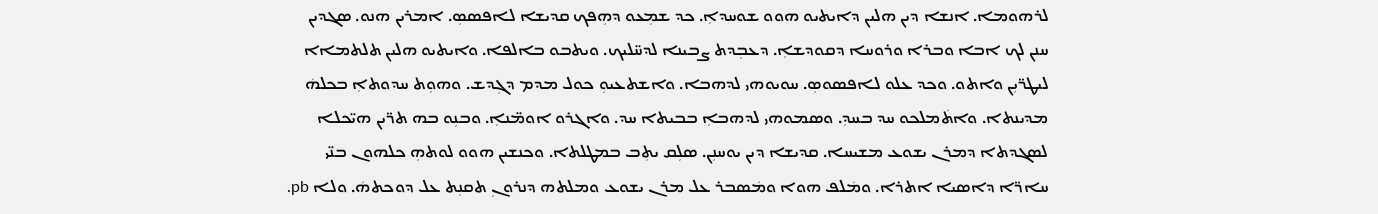ܠܪܗܘܡܐ. ܐܢܫܐ ܕܝܢ ܗܠܝܢ ܕܐܝܬܝܘ ܗܘܘ ܫܘܚܕܐܼ. ܟܕ ܫܡܼܥܘ ܕܗܼܦܟ ܩܕܝܫܐ ܠܐܦܣܣܼ. ܐܡܪܝܢ ܗܢܘ. ܣܓܕܝܢ ܚܢܢ ܠܟ ܐܒܐ ܘܒܪܐ ܘܪܘܚܐ ܕܩܘܕܫܐܼ. ܕܥܒܼܕܬ ܨܒܝܢܐ ܠܕܚ̈ܠܝܟ. ܘܝܬܒܘ ܒܐܠܦܐ. ܘܐܝܬܝܘ ܗܠܝܢ ܬܠܬܡܐܐ ܠܝܛܪ̈ܝܼܢ ܘܐܬܘ. ܘܟܕ ܥܠܘ ܠܐܦܣܘܣܼ. ܚܘܝܘܗܝ ܠܕܗܒܐ. ܘܐܫܬܥܝܘܼ ܟܘܠ ܡܕܡ ܕܓܼܕܫ. ܘܗܘܼܬ ܚܕܘܬܐܼ ܒܟܠܗܿ ܡܕܝܢܬܐ. ܘܐܬܿܡܠܟܘ ܚܕ ܒܚܕܼ. ܘܣܡܘܗܝ ܠܕܗܒܐܼ ܒܒܝܬܐ ܚܕ. ܘܐܓܪܘ ܐܘܡ̈ܢܐܼ. ܘܒܢܼܘ ܒܗ ܬܪ̈ܝܢ ܗܝ̈ܟܠܐ ܠܣܓܕܬܐ ܕܡܪܢ ܝܫܘܥ ܡܫܝܚܐ. ܩܕܝܫܐ ܕܝܢ ܝܘܚܢܼܢ. ܣܠܼܩ ܝܬܼܒ ܒܡܛܠܬܐ. ܘܟܢܫܝܢ ܗܘܘ ܠܘܬܗܼ ܟܠܗܘܢ ܒܢ̈ܝ ܚܐܪ̈ܐ ܕܐܣܝܐ ܐܬܪܐ. ܘܡܿܠܦ ܗܘܐ ܘܡܿܣܒܪ ܥܠ ܡܪܢ ܝܫܘܥ ܘܡܠܬܗ ܕܢܪܘܢܼ ܬܩܢܼܬ ܥܠ ܕܘܟܬܗܿ. ܘܠܐ pb.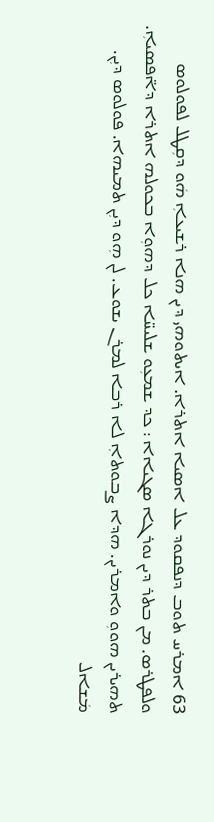63 ܐܡܪܚ ܬܘܒ ܕܢܦܩܘܕ ܥܠ ܐܣܝܐ ܐܬܪܐ. ܐܝܬܘܗܝ ܕܝܢ ܗܢܐ ܪܫܝܥܐܼ ܗܿܘ ܕܩܼܛܠ ܠܦܘܠܘܣ ܘܠܦܛܪܣ. ܡܢ ܒܬܪ ܕܝܢ ܢܘܪܓܐ ܣܓܝܐܐ : ܟܕ ܫܡܥܼܘ ܫܠܝܚ̈ܐ ܟܠ ܕܗܘܼܐ ܒܟܘܠܗ ܐܬܪܐ ܕܐ̈ܦܣܝܐܼ. ܬܗܝܪܝܢ ܗܘܘܼ ܘܐܡܪܝܢ. ܗܕܐ ܨܒܘܬܐܼ ܠܐ ܪܒܐ ܠܡܪܢ ܝܫܘܥ. ܠܢ ܗܼܘ ܕܝܼܢ ܬܡܝܗܐ. ܦܘܠܘܣ ܕܝܼܢ. ܡܿܫܐܠ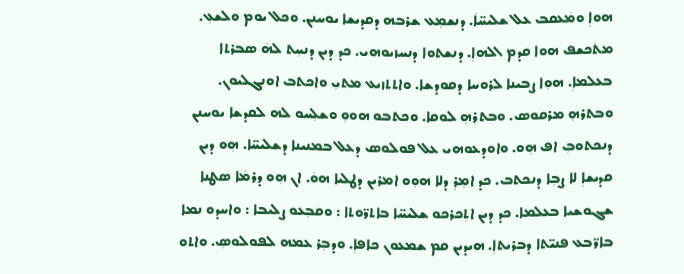ܗܘܐܼ ܘܡܿܥܩܒ ܥܠ ܫܠܝܚ̈ܐܿ. ܕܢܫܡܼܥ ܫܪܒܗ ܕܩܕܝܫܐ ܝܘܚܢܢ. ܘܟܠ ܝܘܡ ܘܠܫܥܼ. ܡܬܿܟܫܦ ܗܘܐ ܩܕܡ ܐܠܗܐܼ. ܕܢܫܬܘܐ ܕܢܚܙܝܘܗܝ. ܟܕ ܕܝܢ ܕܢܚܼܬ ܠܗܿ ܣܒܪܬܐ ܒܥܠܡܐܼ. ܗܘܼܐ ܨܒܝܢܐ ܠܪܘܚܐ ܕܩܘܕܫܐ. ܘܐܬܬܙܝܥ ܡܬܝܼ ܘܐܟܬܒ ܐܘܢܓܠܝܘܢ. ܘܒܬܪܗܼ ܡܪܩܘܣ. ܘܒܬܪܗܼ ܠܘܩܐ. ܘܟܬܒܘ ܗܘܘܼ ܘܫܠܼܚܘ ܠܗ ܠܩܕܫܐ ܝܘܚܢܢ ܕܢܟܬܘܒܼ ܐܦ ܗܼܘ. ܘܐܘܕܥܘܗܝ ܥܠ ܦܘܠܘܣ ܕܥܠ ܒܡܢܝܢܐ ܕܫܠܝܚ̈ܐ. ܗܼܘ ܕܝܢ ܩܕܝܫܐܼ ܠܐ ܨܒܼܐ ܕܢܟܬܒ. ܟܕ ܐܡܼܪܼ ܕܠܐ ܗܘܼܘ ܐܡܪܝܢ ܕܛܠܝܐ ܗܘܿ. ܐܢ ܗܼܘ ܕܪܡܿܐ ܣܛܢܐ ܫܓܘܫܝܐ ܒܥܠܡܐ. ܟܕ ܕܝܢ ܐܬܼܟܪܟܘ ܫܠܝܚ̈ܐ ܒܐܬܪ̈ܘܬܐ : ܘܩܒܼܥܘ ܨܠܝܒܐ : ܘܐܚܕܘ ܢܡܐ ܒܐܪ̈ܒܥ ܦܢܝ̈ܬܐ ܕܒܪܝܬܐܼ. ܗܝܕܝܢ ܩܡ ܫܡܥܘܢ ܟܐܦܐܼ. ܘܕܒܼܪ ܥܡܗ ܠܦܘܠܘܣܼ. ܘܐܬܘ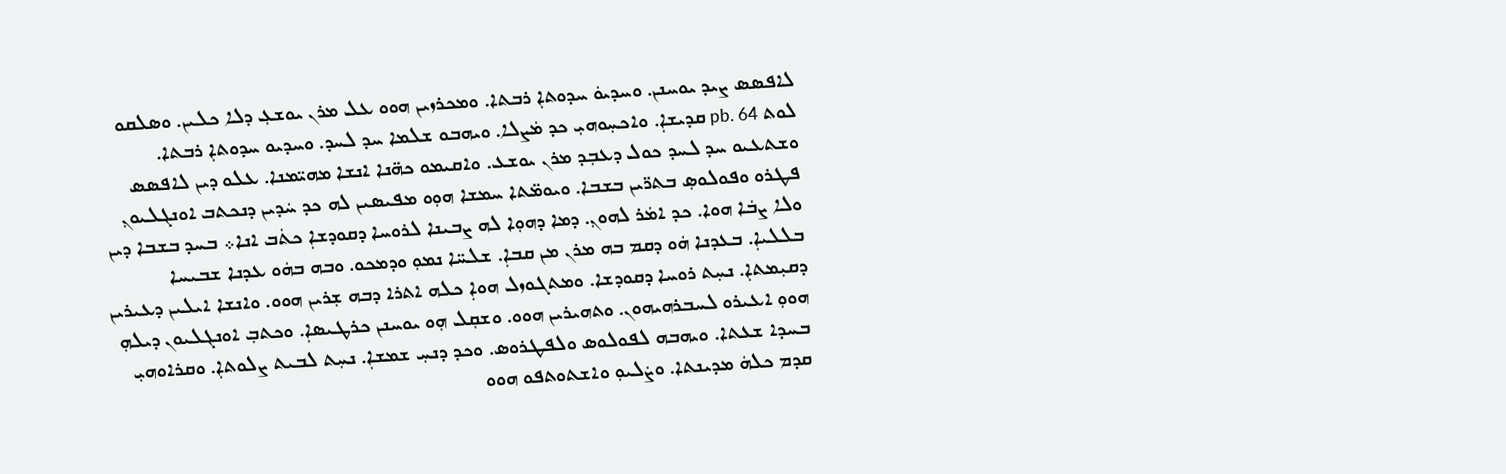ܠܐܦܣܣ ܨܝܕ ܝܘܚܢܢ. ܘܚܕܝܘܿ ܚܕܘܬܐܼ ܪܒܬܐ. ܘܡܟܪܙܝܢ ܗܘܘ ܥܠ ܡܪܢ ܝܘܫܥܼ ܕܠܐ ܟܠܝܢ. ܘܣܠܩܘ ܠܘܬ pb. 64 ܩܕܝܫܐܼ. ܘܐܟܚܼܘܗܝܼ ܟܕ ܡܿܨܠܐ. ܘܝܗܒܘ ܫܠܡܐ ܚܕ ܠܚܕ. ܘܚܕܝܘ ܚܕܘܬܐܼ ܪܒܬܐ. ܘܫܬܥܝܘ ܚܕ ܠܚܕ ܟܘܠ ܕܥܒܼܕ ܡܪܢ ܝܘܫܥ. ܘܐܩܝܡܘ ܟܗ̈ܢܐ ܐܢܫܐ ܡܗܝ̈ܡܢܐ. ܥܠܘ ܕܝܢ ܠܐܦܣܣ ܦܛܪܘ ܘܦܘܠܘܣܼ ܒܬܪ̈ܝܢ ܒܫܒܐ. ܘܝܘܡ̈ܬܐ ܚܡܫܐ ܗܘܼܘ ܡܦܝܣܝܢ ܠܗ ܟܕ ܚܿܕܝܢ ܕܢܟܬܒ ܐܘܢܓܠܝܘܢܼ ܘܠܐ ܨܒܿܐ ܗܘܐ. ܟܕ ܐܡܿܪ ܠܗܘܢܼ. ܕܡܐ ܕܗܘܼܐ ܠܗ ܨܒܝܢܐ ܠܪܘܚܐ ܕܩܘܕܫܐܼ ܟܬܿܒ ܐܢܐ܀ ܒܚܕ ܒܫܒܐ ܕܝܢ ܒܠܠܝܐܼ. ܒܥܕܢܐ ܗܿܘ ܕܩܡ ܒܗ ܡܪܢ ܡܢ ܩܒܐܼ. ܫܠܚ̈ܐ ܢܡܘܼ ܘܕܡܟܘ. ܘܒܗ ܒܗܿܘ ܥܕܢܐ ܫܒܝܚܐ ܕܩܝܼܡܬܐܼ. ܢܚܼܬ ܪܘܚܐ ܕܩܘܕܫܐ. ܘܡܬܓܘܙܠ ܗܘܐܼ ܟܠܗ ܐܬܪܐ ܕܒܗ ܫܼܪܝܢ ܗܘܘ. ܘܐܢܫܐ ܐܝܠܝܢ ܕܥܝܪܝܢ ܗܘܘܼ ܐܥܝܪܘ ܠܚܒܪܗܝܗܘܢ. ܘܬܗܝܪܝܢ ܗܘܘ. ܘܫܩܼܠ ܗܼܘ ܝܘܚܢܢ ܟܪܛܝܣܐܼ. ܘܟܬܒܼ ܐܘܢܓܠܝܘܢ ܕܝܠܗܼ ܒܚܕܐ ܫܥܬܐ. ܘܝܗܒܗ ܠܦܘܠܘܣ ܘܠܦܛܪܘܣ. ܘܟܕ ܕܢܚܼ ܫܡܫܐܼ. ܢܚܼܬ ܠܒܝܬ ܨܠܘܬܐܼ. ܘܩܪܐܘܗܝܼ ܩܕܡ ܟܠܗܿ ܡܕܝܢܬܐ. ܘܨܿܠܝܘܼ ܘܐܫܬܘܬܦܘ ܗܘܘ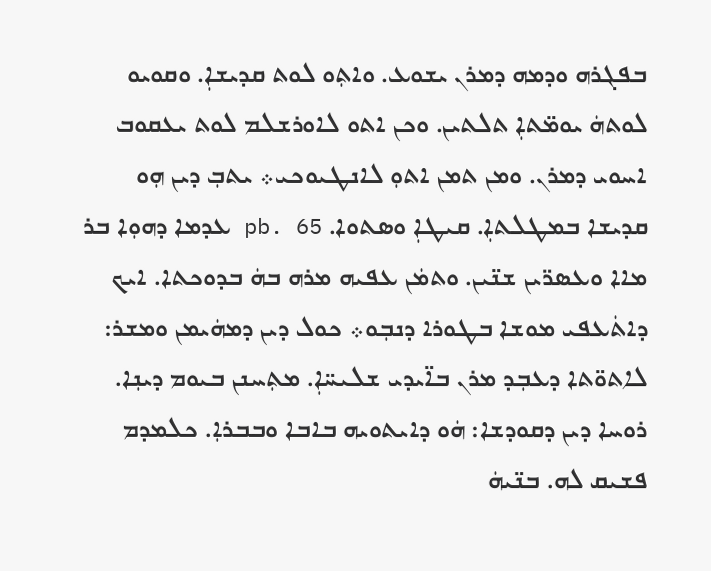ܒܦܓܪܗ ܘܕܡܗ ܕܡܪܢ ܝܫܘܥ. ܘܐܬܼܘ ܠܘܬ ܩܕܝܫܐܼ. ܘܩܘܝܘ ܠܘܬܗܿ ܝܘܡ̈ܬܐܼ ܬܠܬܝܢ. ܘܟܢ ܐܬܘ ܠܐܘܪܫܠܡ ܠܘܬ ܝܥܩܘܒ ܐܚܘܝ ܕܡܪܢ. ܘܡܢ ܬܡܢ ܐܬܘܼ ܠܐܢܛܝܘܟܝ܀ ܝܬܒܼ ܕܝܢ ܗܼܘ ܩܕܝܫܐ ܒܡܛܠܬܐܼ. ܩܝܛܐܼ ܘܣܬܘܐ. pb. 65 ܥܕܡܐ ܕܗܘܼܐ ܒܪ ܡܐܐ ܘܥܣܪ̈ܝܢ ܫܢ̈ܝܢ. ܘܬܡܿܢ ܥܦܝܗ ܡܪܗ ܒܗܿ ܒܕܘܟܬܐ. ܐܝܟ ܕܐܬܿܥܦܝ ܡܘܫܐ ܒܛܘܪܐ ܕܢܒܼܘ܀ ܟܘܠ ܕܝܢ ܕܡܗܿܝܡܢ ܘܡܫܪ: ܠܐܬܘ̈ܬܐ ܕܥܒܼܕ ܡܪܢ ܒܐ̈ܝܕܝ ܫܠܝܚ̈ܐܼ. ܡܬܼܚܢܢ ܒܝܘܡ ܕܝܢܼܐ. ܪܘܚܐ ܕܝܢ ܕܩܘܕܫܐ: ܗܿܘ ܕܐܝܬܘܝܗ ܒܐܒܐ ܘܒܒܪܐܼ. ܟܠܡܕܡ ܦܫܝܩ ܠܗ. ܒܢ̈ܝܗܿ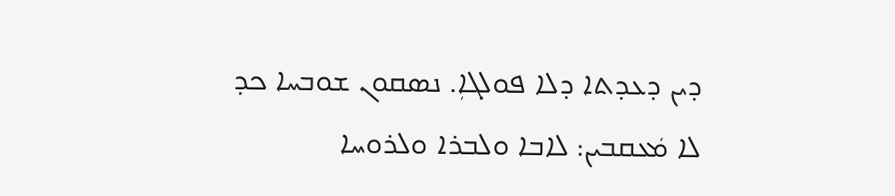ܕܝܢ ܕܥܕܬܐ ܕܠܐ ܦܘܠܓܐܼ. ܢܣܩܘܢ ܫܘܒܚܐ ܟܕ ܠܐ ܡܿܥܩܒܝܢ: ܠܐܒܐ ܘܠܒܪܐ ܘܠܪܘܚܐ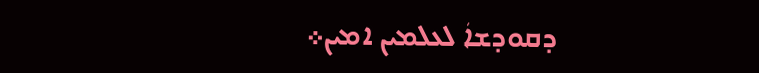ܕܩܘܕܫܐܿ ܠܥܠܡܝܢ ܐܡܝܢ܀